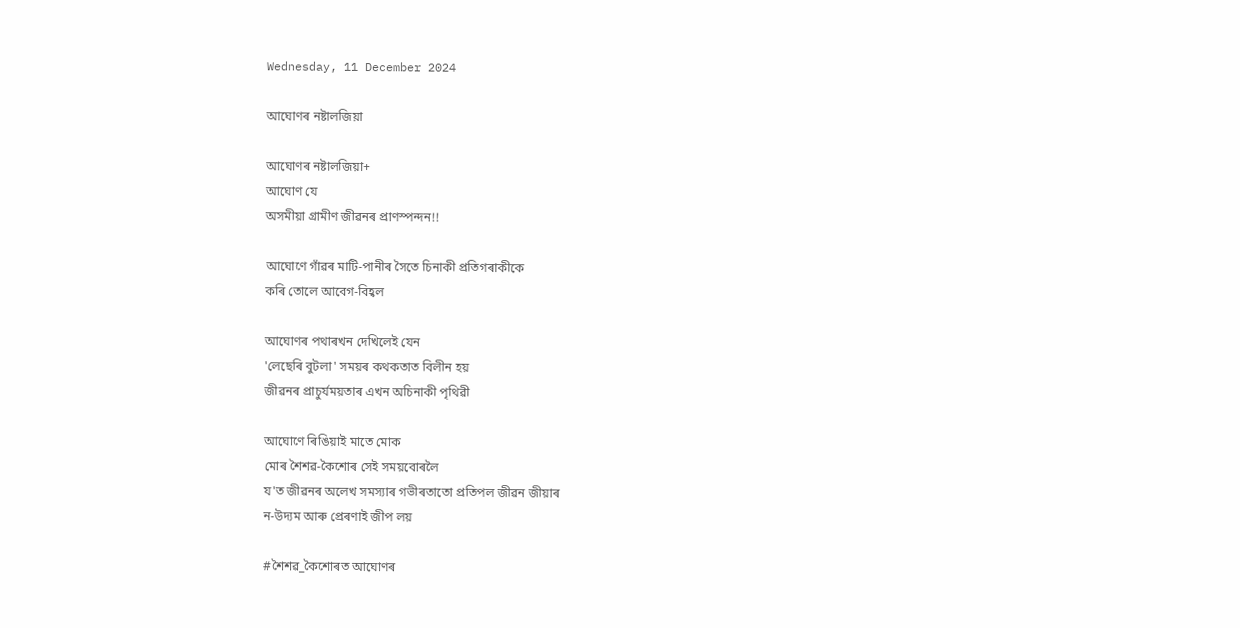Wednesday, 11 December 2024

আঘোণৰ নষ্টালজিয়া

আঘোণৰ নষ্টালজিয়া+
আঘোণ যে
অসমীয়া গ্ৰামীণ জীৱনৰ প্ৰাণস্পন্দন!!

আঘোণে গাঁৱৰ মাটি-পানীৰ সৈতে চিনাকী প্ৰতিগৰাকীকে
কৰি তোলে আবেগ-বিহ্বল

আঘোণৰ পথাৰখন দেখিলেই যেন
'লেছেৰি বুটলা' সময়ৰ কথকতাত বিলীন হয়
জীৱনৰ প্ৰাচুৰ্যময়তাৰ এখন অচিনাকী পৃথিৱী

আঘোণে ৰিঙিয়াই মাতে মোক
মোৰ শৈশৱ-কৈশোৰ সেই সময়বোৰলৈ
য'ত জীৱনৰ অলেখ সমস্যাৰ গভীৰতাতো প্ৰতিপল জীৱন জীয়াৰ
ন-উদ্যম আৰু প্ৰেৰণাই জীপ লয়

#শৈশৱ_কৈশোৰত আঘোণৰ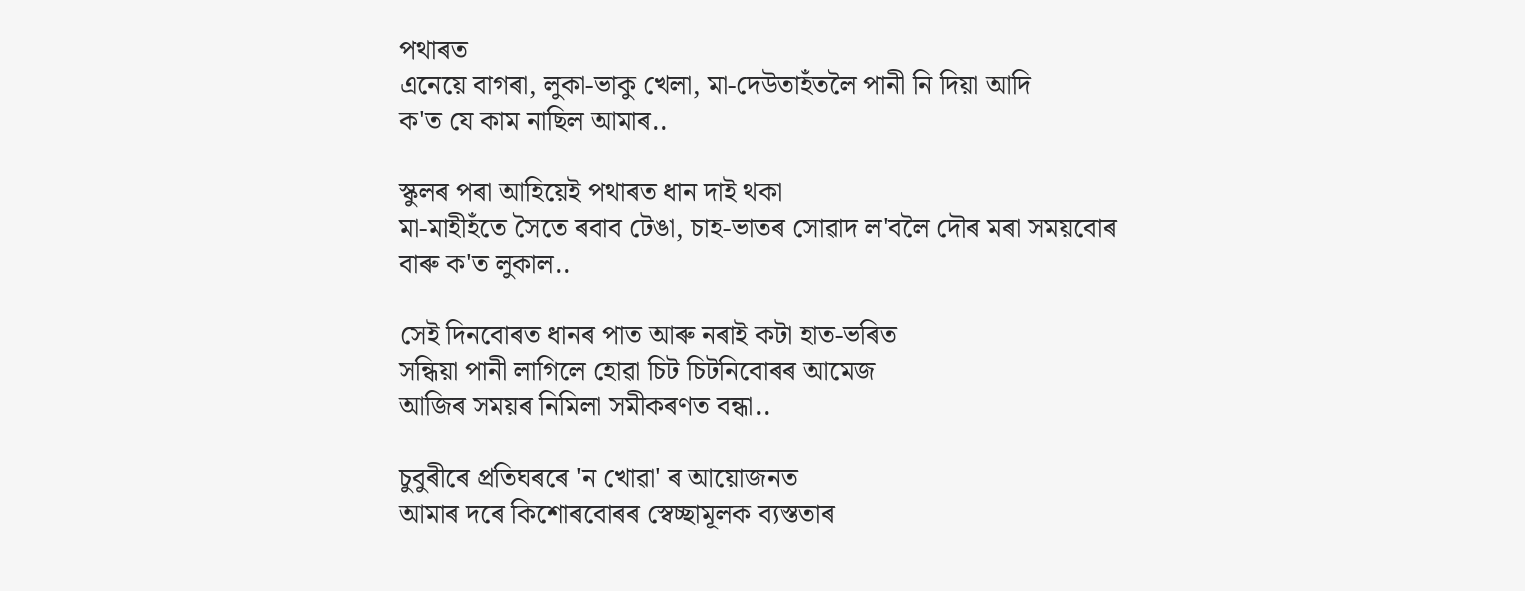পথাৰত
এনেয়ে বাগৰা, লুকা-ভাকু খেলা, মা-দেউতাহঁতলৈ পানী নি দিয়া আদি
ক'ত যে কাম নাছিল আমাৰ..

স্কুলৰ পৰা আহিয়েই পথাৰত ধান দাই থকা
মা-মাহীহঁতে সৈতে ৰবাব টেঙা, চাহ-ভাতৰ সোৱাদ ল'বলৈ দৌৰ মৰা সময়বোৰ
বাৰু ক'ত লুকাল..

সেই দিনবোৰত ধানৰ পাত আৰু নৰাই কটা হাত-ভৰিত
সন্ধিয়া পানী লাগিলে হোৱা চিট চিটনিবোৰৰ আমেজ
আজিৰ সময়ৰ নিমিলা সমীকৰণত বন্ধা..

চুবুৰীৰে প্ৰতিঘৰৰে 'ন খোৱা' ৰ আয়োজনত
আমাৰ দৰে কিশোৰবোৰৰ স্বেচ্ছামূলক ব্যস্ততাৰ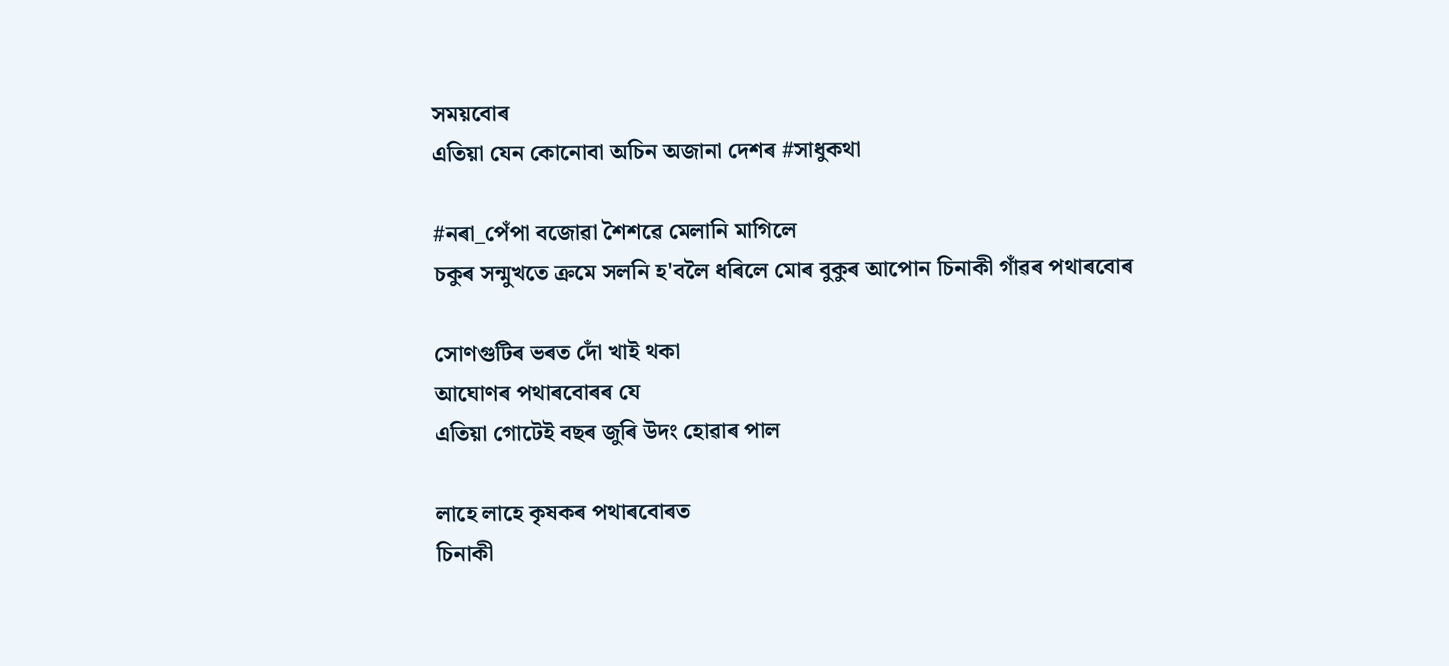সময়বোৰ
এতিয়া যেন কোনোবা অচিন অজানা দেশৰ #সাধুকথা

#নৰা_পেঁপা বজোৱা শৈশৱে মেলানি মাগিলে
চকুৰ সন্মুখতে ক্ৰমে সলনি হ'বলৈ ধৰিলে মোৰ বুকুৰ আপোন চিনাকী গাঁৱৰ পথাৰবোৰ

সোণগুটিৰ ভৰত দোঁ খাই থকা
আঘোণৰ পথাৰবোৰৰ যে
এতিয়া গোটেই বছৰ জুৰি উদং হোৱাৰ পাল

লাহে লাহে কৃষকৰ পথাৰবোৰত
চিনাকী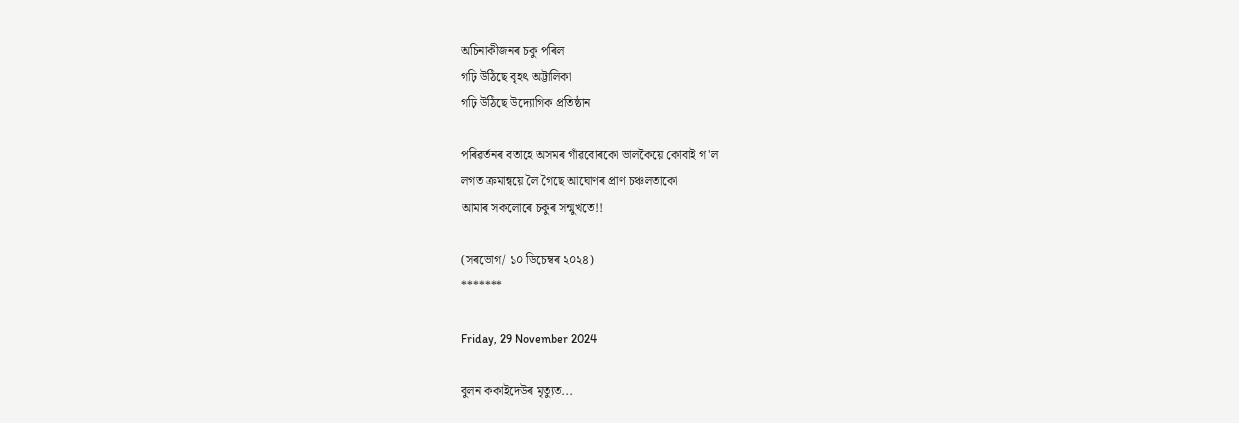অচিনাকীজনৰ চকু পৰিল
গঢ়ি উঠিছে বৃহৎ অট্টালিকা
গঢ়ি উঠিছে উদ্যোগিক প্ৰতিষ্ঠান

পৰিৱৰ্তনৰ বতাহে অসমৰ গাঁৱবোৰকো ভালকৈয়ে কোবাই গ'ল
লগত ক্ৰমান্বয়ে লৈ গৈছে আঘোণৰ প্ৰাণ চঞ্চলতাকো
আমাৰ সকলোৰে চকুৰ সন্মুখতে!!

(সৰভোগ/ ১০ ডিচেম্বৰ ২০২৪)
*******

Friday, 29 November 2024

বুলন ককাইদেউৰ মৃত্যুত...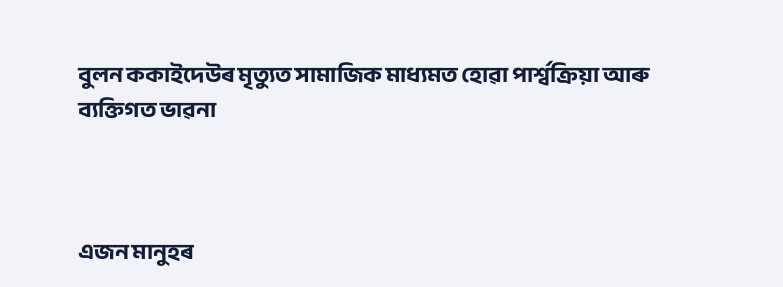বুলন ককাইদেউৰ মৃত্যুত সামাজিক মাধ্যমত হোৱা পাৰ্শ্বক্ৰিয়া আৰু ব্যক্তিগত ভাৱনা



এজন মানুহৰ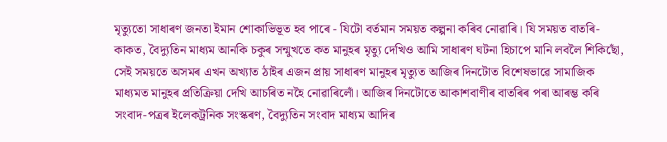মৃত্যুতো সাধাৰণ জনতা ইমান শোকাভিভূত হব পাৰে - যিটো বৰ্তমান সময়ত কল্পনা কৰিব নোৱাৰি। যি সময়ত বাতৰি-কাকত, বৈদ্যুতিন মাধ্যম আনকি চকুৰ সন্মুখতে কত মানুহৰ মৃত্যু দেখিও আমি সাধাৰণ ঘটনা হিচাপে মানি লবলৈ শিকিছোঁ, সেই সময়তে অসমৰ এখন অখ্যাত ঠাইৰ এজন প্ৰায় সাধাৰণ মানুহৰ মৃত্যুত আজিৰ দিনটোত বিশেষভাৱে সামাজিক মাধ্যমত মানুহৰ প্ৰতিক্ৰিয়া দেখি আচৰিত নহৈ নোৱাৰিলোঁ। আজিৰ দিনটোতে আকাশবাণীৰ বাতৰিৰ পৰা আৰম্ভ কৰি সংবাদ-পত্ৰৰ ইলেকট্ৰনিক সংস্কৰণ, বৈদ্যুতিন সংবাদ মাধ্যম আদিৰ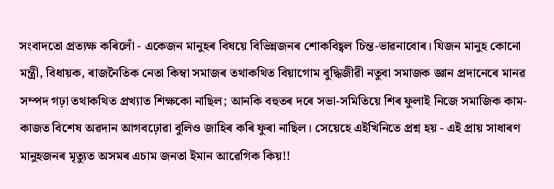সংবাদতো প্ৰত্যক্ষ কৰিলোঁ - একেজন মানুহৰ বিষয়ে বিভিন্নজনৰ শোকবিহ্বল চিন্ত-ভাৱনাবোৰ। যিজন মানুহ কোনো মন্ত্ৰী, বিধায়ক, ৰাজনৈতিক নেতা কিম্বা সমাজৰ তথাকথিত বিয়াগোম বুদ্ধিজীৱী নতুবা সমাজক জ্ঞান প্ৰদানেৰে মানৱ সম্পদ গঢ়া তথাকথিত প্ৰখ্যাত শিক্ষকো নাছিল; আনকি বহুতৰ দৰে সভা-সমিতিয়ে শিৰ ফুলাই নিজে সমাজিক কাম-কাজত বিশেষ অৱদান আগবঢ়োৱা বুলিও জাহিৰ কৰি ফুৰা নাছিল। সেয়েহে এইখিনিতে প্ৰশ্ন হয় - এই প্ৰায় সাধাৰণ মানুহজনৰ মৃত্যুত অসমৰ এচাম জনতা ইমান আৱেগিক কিয়!!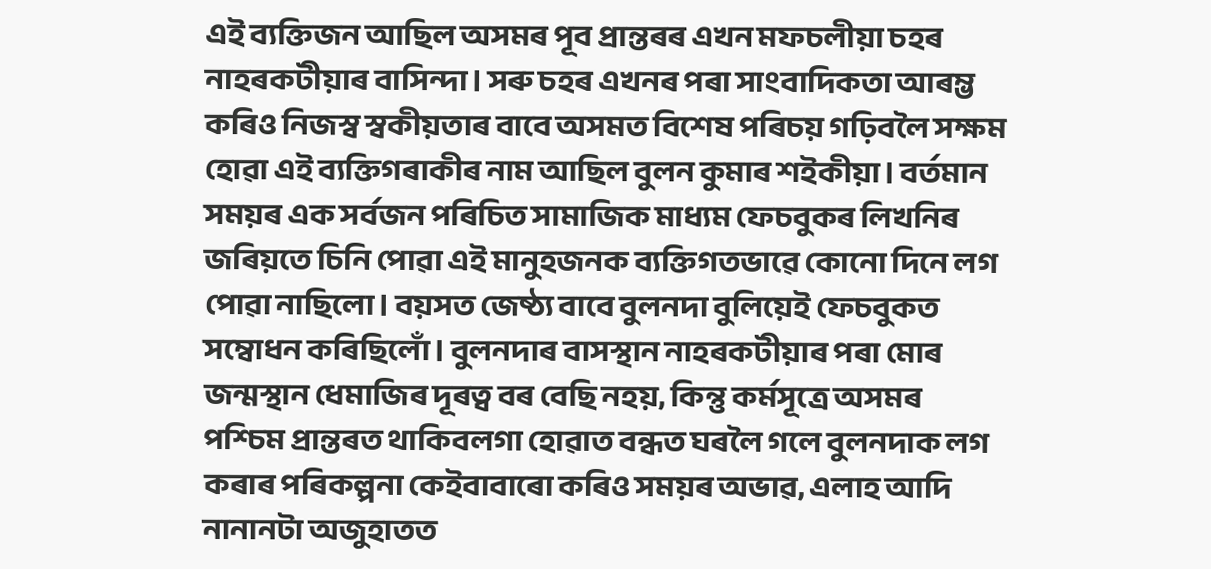এই ব্যক্তিজন আছিল অসমৰ পূব প্ৰান্তৰৰ এখন মফচলীয়া চহৰ নাহৰকটীয়াৰ বাসিন্দা। সৰু চহৰ এখনৰ পৰা সাংবাদিকতা আৰম্ভ কৰিও নিজস্ব স্বকীয়তাৰ বাবে অসমত বিশেষ পৰিচয় গঢ়িবলৈ সক্ষম হোৱা এই ব্যক্তিগৰাকীৰ নাম আছিল বুলন কুমাৰ শইকীয়া। বৰ্তমান সময়ৰ এক সৰ্বজন পৰিচিত সামাজিক মাধ্যম ফেচবুকৰ লিখনিৰ জৰিয়তে চিনি পোৱা এই মানুহজনক ব্যক্তিগতভাৱে কোনো দিনে লগ পোৱা নাছিলো। বয়সত জেষ্ঠ্য বাবে বুলনদা বুলিয়েই ফেচবুকত সম্বোধন কৰিছিলোঁ। বুলনদাৰ বাসস্থান নাহৰকটীয়াৰ পৰা মোৰ জন্মস্থান ধেমাজিৰ দূৰত্ব বৰ বেছি নহয়, কিন্তু কৰ্মসূত্ৰে অসমৰ পশ্চিম প্ৰান্তৰত থাকিবলগা হোৱাত বন্ধত ঘৰলৈ গলে বুলনদাক লগ কৰাৰ পৰিকল্পনা কেইবাবাৰো কৰিও সময়ৰ অভাৱ, এলাহ আদি নানানটা অজুহাতত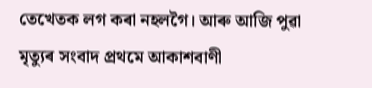তেখেতক লগ কৰা নহলগৈ। আৰু আজি পুৱা মৃত্যুৰ সংবাদ প্ৰথমে আকাশবাণী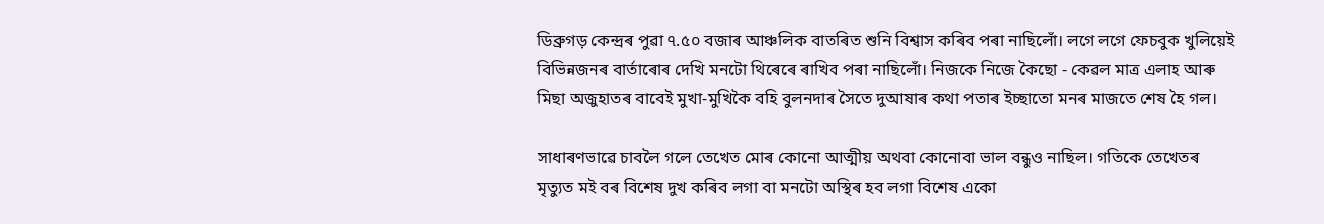ডিব্ৰুগড় কেন্দ্ৰৰ পুৱা ৭.৫০ বজাৰ আঞ্চলিক বাতৰিত শুনি বিশ্বাস কৰিব পৰা নাছিলোঁ। লগে লগে ফেচবুক খুলিয়েই বিভিন্নজনৰ বাৰ্তাৰোৰ দেখি মনটো থিৰেৰে ৰাখিব পৰা নাছিলোঁ। নিজকে নিজে কৈছো - কেৱল মাত্ৰ এলাহ আৰু মিছা অজুহাতৰ বাবেই মুখা-মুখিকৈ বহি বুলনদাৰ সৈতে দুআষাৰ কথা পতাৰ ইচ্ছাতো মনৰ মাজতে শেষ হৈ গল।

সাধাৰণভাৱে চাবলৈ গলে তেখেত মোৰ কোনো আত্মীয় অথবা কোনোবা ভাল বন্ধুও নাছিল। গতিকে তেখেতৰ মৃত্যুত মই বৰ বিশেষ দুখ কৰিব লগা বা মনটো অস্থিৰ হব লগা বিশেষ একো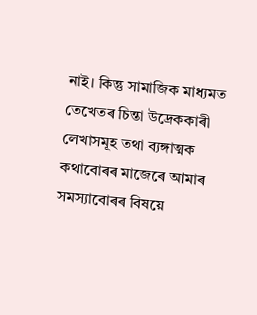নাই। কিন্তু সামাজিক মাধ্যমত তেখেতৰ চিন্তা উদ্ৰেককাৰী লেখাসমূহ তথা ব্যঙ্গাত্মক কথাবোৰৰ মাজেৰে আমাৰ সমস্যাবোৰৰ বিষয়ে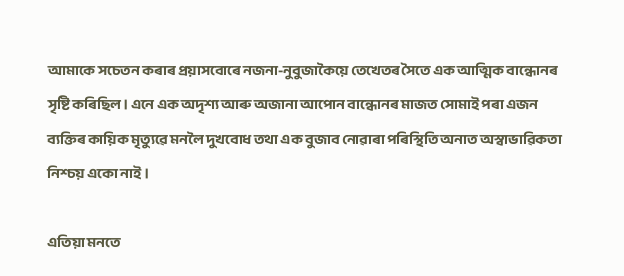আমাকে সচেতন কৰাৰ প্ৰয়াসবোৰে নজনা-নুবুজাকৈয়ে তেখেতৰ সৈতে এক আত্মিক বান্ধোনৰ সৃষ্টি কৰিছিল। এনে এক অদৃশ্য আৰু অজানা আপোন বান্ধোনৰ মাজত সোমাই পৰা এজন ব্যক্তিৰ কায়িক মৃত্যুৱে মনলৈ দুখবোধ তথা এক বুজাব নোৱাৰা পৰিস্থিতি অনাত অস্বাভাৱিকতা নিশ্চয় একো নাই।

এতিয়া মনতে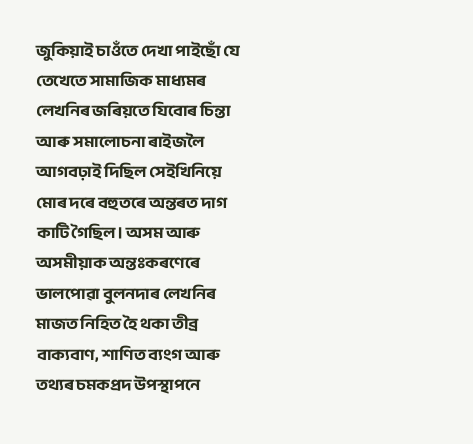জুকিয়াই চাওঁতে দেখা পাইছোঁ যে তেখেতে সামাজিক মাধ্যমৰ লেখনিৰ জৰিয়তে যিবোৰ চিন্তা আৰু সমালোচনা ৰাইজলৈ আগবঢ়াই দিছিল সেইখিনিয়ে মোৰ দৰে বহুতৰে অন্তৰত দাগ কাটি গৈছিল। অসম আৰু অসমীয়াক অন্তঃকৰণেৰে ভালপোৱা বুলনদাৰ লেখনিৰ মাজত নিহিত হৈ থকা তীব্ৰ বাক্যবাণ, শাণিত ব্যংগ আৰু তথ্যৰ চমকপ্ৰদ উপস্থাপনে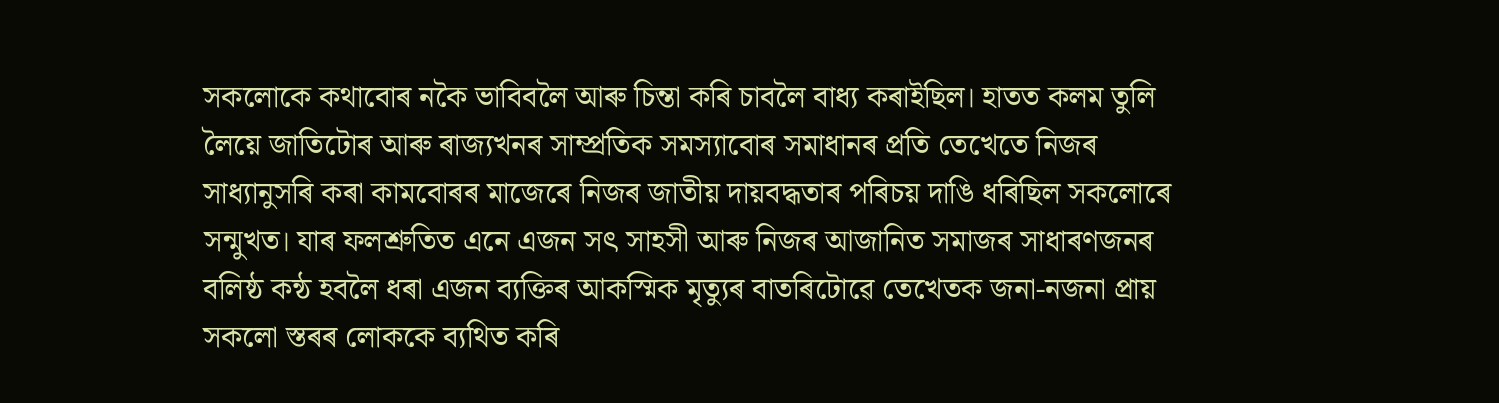সকলোকে কথাবোৰ নকৈ ভাবিবলৈ আৰু চিন্তা কৰি চাবলৈ বাধ্য কৰাইছিল। হাতত কলম তুলি লৈয়ে জাতিটোৰ আৰু ৰাজ্যখনৰ সাম্প্ৰতিক সমস্যাবোৰ সমাধানৰ প্ৰতি তেখেতে নিজৰ সাধ্যানুসৰি কৰা কামবোৰৰ মাজেৰে নিজৰ জাতীয় দায়বদ্ধতাৰ পৰিচয় দাঙি ধৰিছিল সকলোৰে সন্মুখত। যাৰ ফলশ্ৰুতিত এনে এজন সৎ সাহসী আৰু নিজৰ আজানিত সমাজৰ সাধাৰণজনৰ বলিষ্ঠ কন্ঠ হবলৈ ধৰা এজন ব্যক্তিৰ আকস্মিক মৃত্যুৰ বাতৰিটোৱে তেখেতক জনা-নজনা প্ৰায় সকলো স্তৰৰ লোককে ব্যথিত কৰি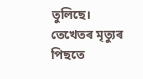তুলিছে। তেখেতৰ মৃত্যুৰ পিছতে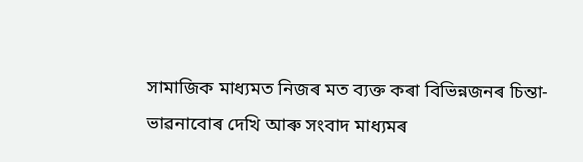সামাজিক মাধ্যমত নিজৰ মত ব্যক্ত কৰা বিভিন্নজনৰ চিন্তা-ভাৱনাবোৰ দেখি আৰু সংবাদ মাধ্যমৰ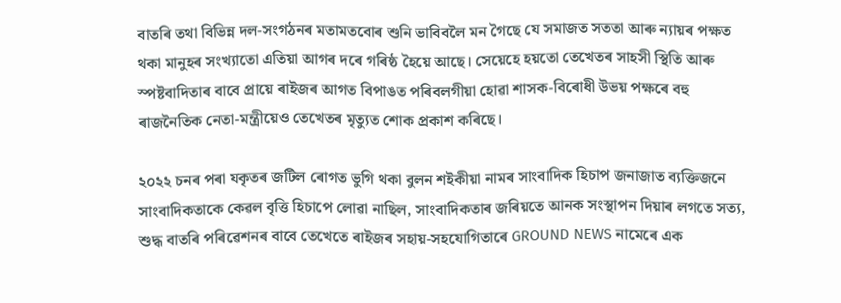বাতৰি তথা বিভিন্ন দল-সংগঠনৰ মতামতবোৰ শুনি ভাবিবলৈ মন গৈছে যে সমাজত সততা আৰু ন্যায়ৰ পক্ষত থকা মানুহৰ সংখ্যাতো এতিয়া আগৰ দৰে গৰিষ্ঠ হৈয়ে আছে। সেয়েহে হয়তো তেখেতৰ সাহসী স্থিতি আৰু স্পষ্টবাদিতাৰ বাবে প্ৰায়ে ৰাইজৰ আগত বিপাঙত পৰিবলগীয়া হোৱা শাসক-বিৰোধী উভয় পক্ষৰে বহু ৰাজনৈতিক নেতা-মন্ত্ৰীয়েও তেখেতৰ মৃত্যুত শোক প্ৰকাশ কৰিছে।

২০২২ চনৰ পৰা যকৃতৰ জটিল ৰোগত ভুগি থকা বুলন শইকীয়া নামৰ সাংবাদিক হিচাপ জনাজাত ব্যক্তিজনে সাংবাদিকতাকে কেৱল বৃত্তি হিচাপে লোৱা নাছিল, সাংবাদিকতাৰ জৰিয়তে আনক সংস্থাপন দিয়াৰ লগতে সত্য, শুদ্ধ বাতৰি পৰিৱেশনৰ বাবে তেখেতে ৰাইজৰ সহায়-সহযোগিতাৰে GROUND NEWS নামেৰে এক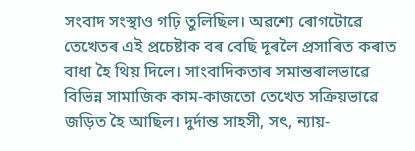সংবাদ সংস্থাও গঢ়ি তুলিছিল। অৱশ্যে ৰোগটোৱে তেখেতৰ এই প্ৰচেষ্টাক বৰ বেছি দূৰলৈ প্ৰসাৰিত কৰাত বাধা হৈ থিয় দিলে। সাংবাদিকতাৰ সমান্তৰালভাৱে বিভিন্ন সামাজিক কাম-কাজতো তেখেত সক্ৰিয়ভাৱে জড়িত হৈ আছিল। দুৰ্দান্ত সাহসী, সৎ, ন্যায়-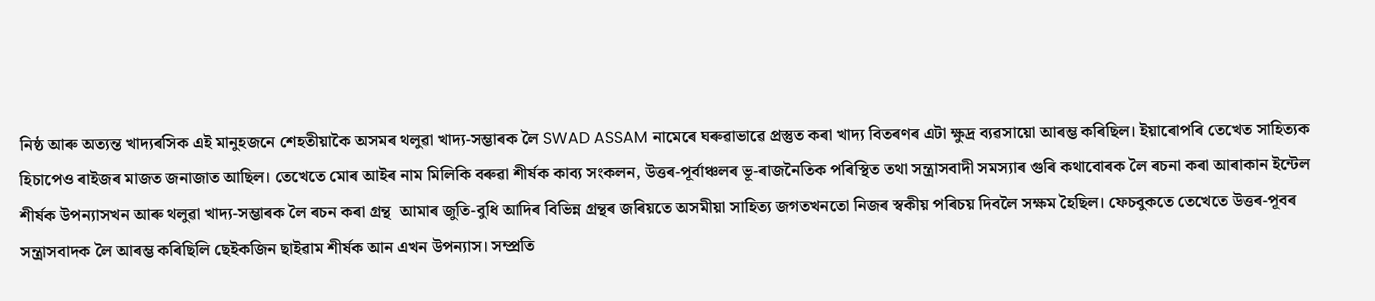নিষ্ঠ আৰু অত্যন্ত খাদ্যৰসিক এই মানুহজনে শেহতীয়াকৈ অসমৰ থলুৱা খাদ্য-সম্ভাৰক লৈ SWAD ASSAM নামেৰে ঘৰুৱাভাৱে প্ৰস্তুত কৰা খাদ্য বিতৰণৰ এটা ক্ষুদ্ৰ ব্যৱসায়ো আৰম্ভ কৰিছিল। ইয়াৰোপৰি তেখেত সাহিত্যক হিচাপেও ৰাইজৰ মাজত জনাজাত আছিল। তেখেতে মোৰ আইৰ নাম মিলিকি বৰুৱা শীৰ্ষক কাব্য সংকলন, উত্তৰ-পূৰ্বাঞ্চলৰ ভূ-ৰাজনৈতিক পৰিস্থিত তথা সন্ত্ৰাসবাদী সমস্যাৰ গুৰি কথাবোৰক লৈ ৰচনা কৰা আৰাকান ইন্টেল শীৰ্ষক উপন্যাসখন আৰু থলুৱা খাদ্য-সম্ভাৰক লৈ ৰচন কৰা গ্ৰন্থ  আমাৰ জুতি-বুধি আদিৰ বিভিন্ন গ্ৰন্থৰ জৰিয়তে অসমীয়া সাহিত্য জগতখনতো নিজৰ স্বকীয় পৰিচয় দিবলৈ সক্ষম হৈছিল। ফেচবুকতে তেখেতে উত্তৰ-পূবৰ সন্ত্ৰাসবাদক লৈ আৰম্ভ কৰিছিলি ছেইকজিন ছাইৱাম শীৰ্ষক আন এখন উপন্যাস। সম্প্ৰতি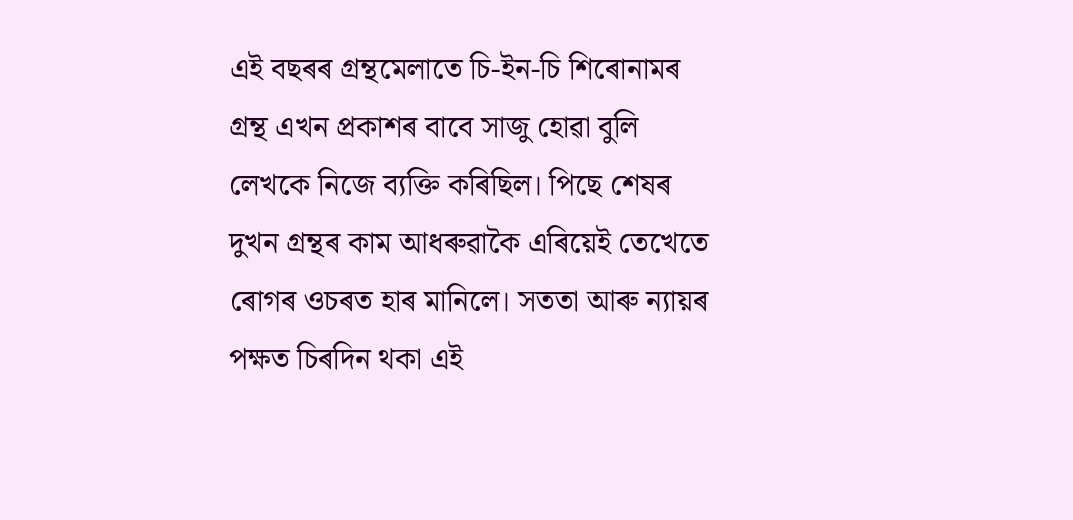এই বছৰৰ গ্ৰন্থমেলাতে চি-ইন-চি শিৰোনামৰ গ্ৰন্থ এখন প্ৰকাশৰ বাবে সাজু হোৱা বুলি লেখকে নিজে ব্যক্তি কৰিছিল। পিছে শেষৰ দুখন গ্ৰন্থৰ কাম আধৰুৱাকৈ এৰিয়েই তেখেতে ৰোগৰ ওচৰত হাৰ মানিলে। সততা আৰু ন্যায়ৰ পক্ষত চিৰদিন থকা এই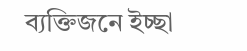ব্যক্তিজনে ইচ্ছা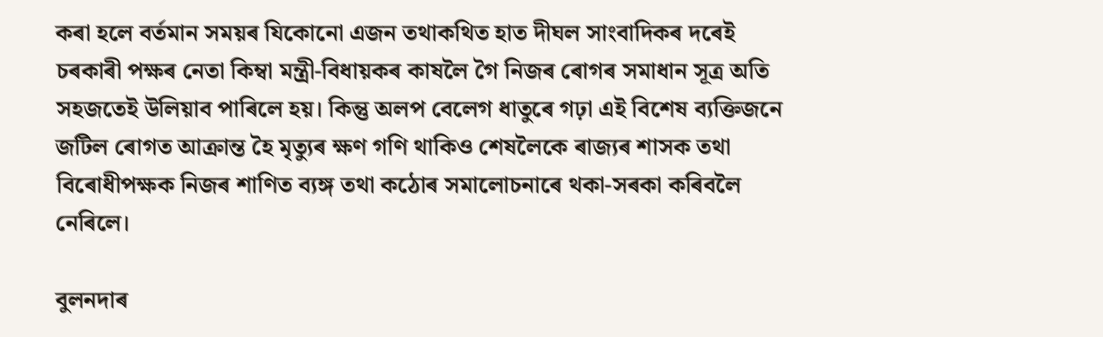কৰা হলে বৰ্তমান সময়ৰ যিকোনো এজন তথাকথিত হাত দীঘল সাংবাদিকৰ দৰেই চৰকাৰী পক্ষৰ নেতা কিম্বা মন্ত্ৰী-বিধায়কৰ কাষলৈ গৈ নিজৰ ৰোগৰ সমাধান সূত্ৰ অতি সহজতেই উলিয়াব পাৰিলে হয়। কিন্তু অলপ বেলেগ ধাতুৰে গঢ়া এই বিশেষ ব্যক্তিজনে জটিল ৰোগত আক্ৰান্ত হৈ মৃত্যুৰ ক্ষণ গণি থাকিও শেষলৈকে ৰাজ্যৰ শাসক তথা বিৰোধীপক্ষক নিজৰ শাণিত ব্যঙ্গ তথা কঠোৰ সমালোচনাৰে থকা-সৰকা কৰিবলৈ নেৰিলে।

বুলনদাৰ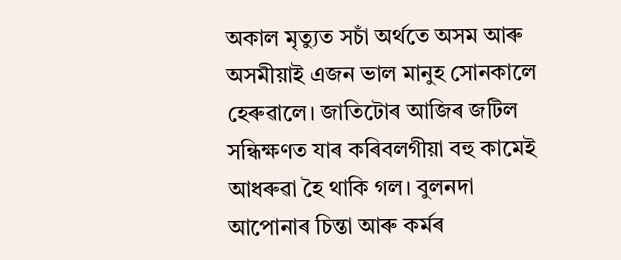অকাল মৃত্যুত সচাঁ অৰ্থতে অসম আৰু অসমীয়াই এজন ভাল মানুহ সোনকালে হেৰুৱালে। জাতিটোৰ আজিৰ জটিল সন্ধিক্ষণত যাৰ কৰিবলগীয়া বহু কামেই আধৰুৱা হৈ থাকি গল। বুলনদা আপোনাৰ চিন্তা আৰু কৰ্মৰ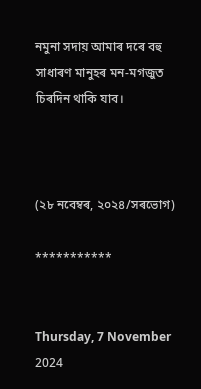নমুনা সদায় আমাৰ দৰে বহু সাধাৰণ মানুহৰ মন-মগজুত চিৰদিন থাকি যাব।



(২৮ নবেম্বৰ, ২০২৪/সৰভোগ)

***********


Thursday, 7 November 2024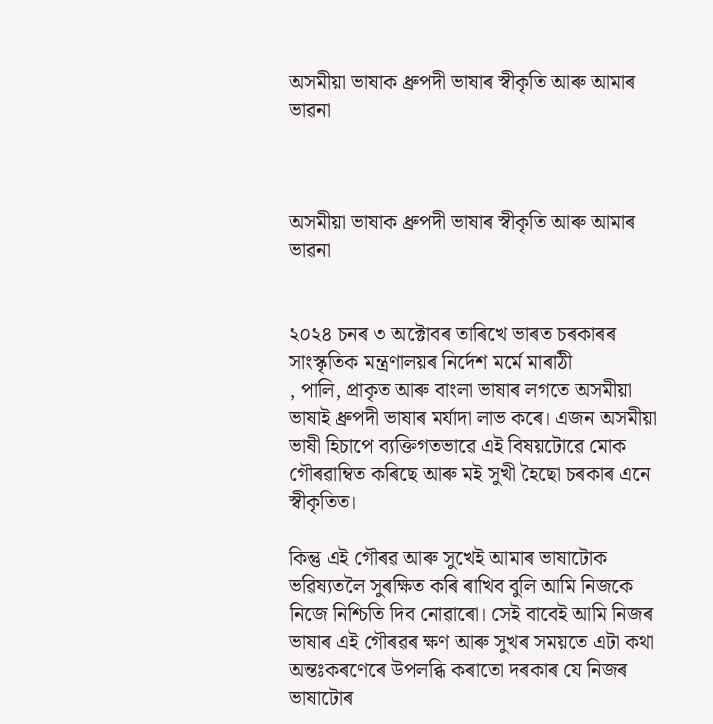অসমীয়া ভাষাক ধ্ৰুপদী ভাষাৰ স্বীকৃতি আৰু আমাৰ ভাৱনা



অসমীয়া ভাষাক ধ্ৰুপদী ভাষাৰ স্বীকৃতি আৰু আমাৰ ভাৱনা


২০২৪ চনৰ ৩ অক্টোবৰ তাৰিখে ভাৰত চৰকাৰৰ সাংস্কৃতিক মন্ত্ৰণালয়ৰ নিৰ্দেশ মৰ্মে মাৰাঠী
, পালি, প্ৰাকৃত আৰু বাংলা ভাষাৰ লগতে অসমীয়া ভাষাই ধ্ৰুপদী ভাষাৰ মৰ্যাদা লাভ কৰে। এজন অসমীয়া ভাষী হিচাপে ব্যক্তিগতভাৱে এই বিষয়টোৱে মোক গৌৰৱাম্বিত কৰিছে আৰু মই সুখী হৈছো চৰকাৰ এনে স্বীকৃতিত।

কিন্তু এই গৌৰৱ আৰু সুখেই আমাৰ ভাষাটোক ভৱিষ্যতলৈ সুৰক্ষিত কৰি ৰাখিব বুলি আমি নিজকে নিজে নিশ্চিতি দিব নোৱাৰো। সেই বাবেই আমি নিজৰ ভাষাৰ এই গৌৰৱৰ ক্ষণ আৰু সুখৰ সময়তে এটা কথা অন্তঃকৰণেৰে উপলব্ধি কৰাতো দৰকাৰ যে নিজৰ ভাষাটোৰ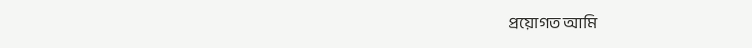প্ৰয়োগত আমি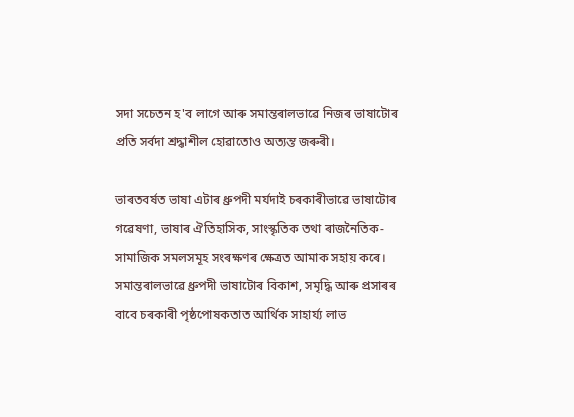সদা সচেতন হ'ব লাগে আৰু সমান্তৰালভাৱে নিজৰ ভাষাটোৰ প্ৰতি সৰ্বদা শ্ৰদ্ধাশীল হোৱাতোও অত্যন্ত জৰুৰী।

ভাৰতবৰ্ষত ভাষা এটাৰ ধ্ৰুপদী মৰ্যদাই চৰকাৰীভাৱে ভাষাটোৰ গৱেষণা, ভাষাৰ ঐতিহাসিক, সাংস্কৃতিক তথা ৰাজনৈতিক-সামাজিক সমলসমূহ সংৰক্ষণৰ ক্ষেত্ৰত আমাক সহায় কৰে। সমান্তৰালভাৱে ধ্ৰুপদী ভাষাটোৰ বিকাশ, সমৃদ্ধি আৰু প্ৰসাৰৰ বাবে চৰকাৰী পৃষ্ঠপোষকতাত আৰ্থিক সাহাৰ্য্য লাভ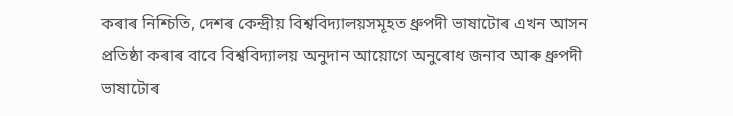কৰাৰ নিশ্চিতি, দেশৰ কেন্দ্ৰীয় বিশ্ববিদ্যালয়সমূহত ধ্ৰুপদী ভাষাটোৰ এখন আসন প্ৰতিষ্ঠা কৰাৰ বাবে বিশ্ববিদ্যালয় অনুদান আয়োগে অনুৰোধ জনাব আৰু ধ্ৰুপদী ভাষাটোৰ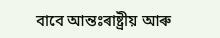বাবে আন্তঃৰাষ্ট্ৰীয় আৰু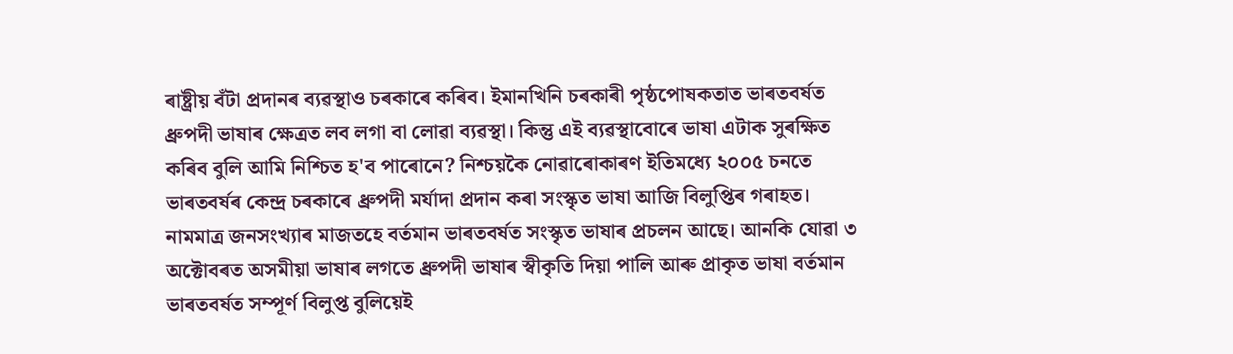ৰাষ্ট্ৰীয় বঁটা প্ৰদানৰ ব্যৱস্থাও চৰকাৰে কৰিব। ইমানখিনি চৰকাৰী পৃষ্ঠপোষকতাত ভাৰতবৰ্ষত ধ্ৰুপদী ভাষাৰ ক্ষেত্ৰত লব লগা বা লোৱা ব্যৱস্থা। কিন্তু এই ব্যৱস্থাবোৰে ভাষা এটাক সুৰক্ষিত কৰিব বুলি আমি নিশ্চিত হ'ব পাৰোনে? নিশ্চয়কৈ নোৱাৰোকাৰণ ইতিমধ্যে ২০০৫ চনতে ভাৰতবৰ্ষৰ কেন্দ্ৰ চৰকাৰে ধ্ৰুপদী মৰ্যাদা প্ৰদান কৰা সংস্কৃত ভাষা আজি বিলুপ্তিৰ গৰাহত। নামমাত্ৰ জনসংখ্যাৰ মাজতহে বৰ্তমান ভাৰতবৰ্ষত সংস্কৃত ভাষাৰ প্ৰচলন আছে। আনকি যোৱা ৩ অক্টোবৰত অসমীয়া ভাষাৰ লগতে ধ্ৰুপদী ভাষাৰ স্বীকৃতি দিয়া পালি আৰু প্ৰাকৃত ভাষা বৰ্তমান ভাৰতবৰ্ষত সম্পূৰ্ণ বিলুপ্ত বুলিয়েই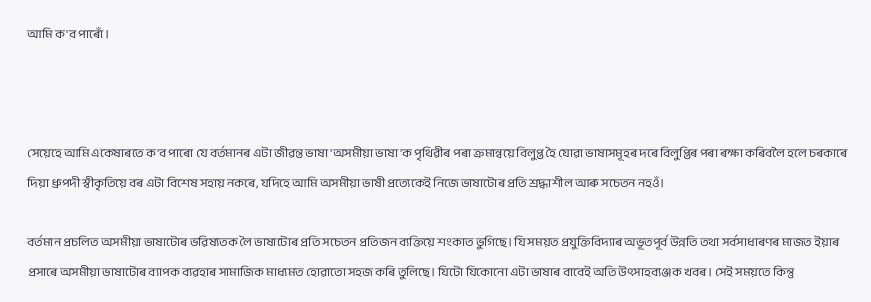আমি ক'ব পাৰোঁ।



সেয়েহে আমি একেষাৰতে ক'ব পাৰো যে বৰ্তমানৰ এটা জীৱন্ত ভাষা 'অসমীয়া ভাষা'ক পৃথিৱীৰ পৰা ক্ৰমান্বয়ে বিলুপ্ত হৈ যোৱা ভাষাসমূহৰ দৰে বিলুপ্তিৰ পৰা ৰক্ষা কৰিবলৈ হলে চৰকাৰে দিয়া ধ্ৰুপদী স্বীকৃতিয়ে বৰ এটা বিশেষ সহায় নকৰে, যদিহে আমি অসমীয়া ভাষী প্ৰত্যেকেই নিজে ভাষাটোৰ প্ৰতি শ্ৰদ্ধাশীল আৰু সচেতন নহওঁ।

বৰ্তমান প্ৰচলিত অসমীয়া ভাষাটোৰ ভৱিষ্যতক লৈ ভাষাটোৰ প্ৰতি সচেতন প্ৰতিজন ব্যক্তিয়ে শংকাত ভুগিছে। যি সময়ত প্ৰযুক্তিবিদ্যাৰ অভূতপূৰ্ব উন্নতি তথা সৰ্বসাধাৰণৰ মাজত ইয়াৰ প্ৰসাৰে অসমীয়া ভাষাটোৰ ব্যাপক ব্যৱহাৰ সামাজিক মাধ্যমত হোৱাতো সহজ কৰি তুলিছে। যিটো যিকোনো এটা ভাষাৰ বাবেই অতি উৎসাহব্যঞ্জক খবৰ। সেই সময়তে কিন্তু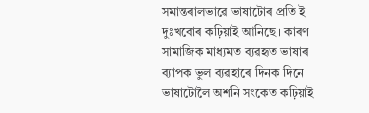সমান্তৰালভাৱে ভাষাটোৰ প্ৰতি ই দুঃখবোৰ কঢ়িয়াই আনিছে। কাৰণ সামাজিক মাধ্যমত ব্যৱহৃত ভাষাৰ ব্যাপক ভুল ব্যৱহাৰে দিনক দিনে ভাষাটোলৈ অশনি সংকেত কঢ়িয়াই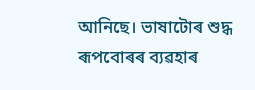আনিছে। ভাষাটোৰ শুদ্ধ ৰূপবোৰৰ ব্যৱহাৰ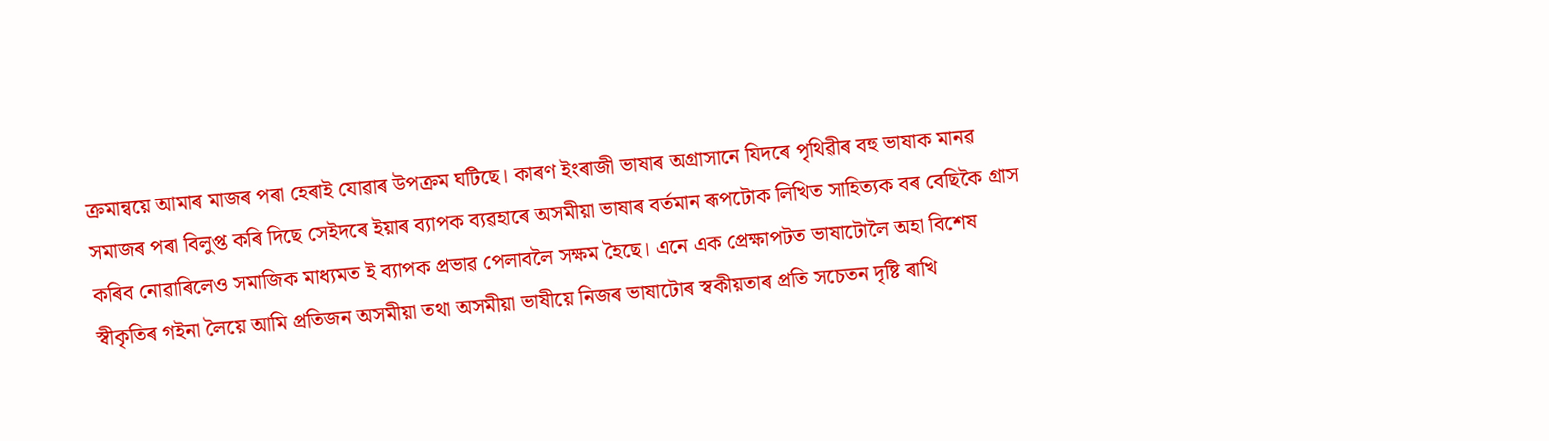ক্ৰমান্বয়ে আমাৰ মাজৰ পৰা হেৰাই যোৱাৰ উপক্ৰম ঘটিছে। কাৰণ ইংৰাজী ভাষাৰ অগ্ৰাসানে যিদৰে পৃথিৱীৰ বহু ভাষাক মানৱ সমাজৰ পৰা বিলুপ্ত কৰি দিছে সেইদৰে ইয়াৰ ব্যাপক ব্যৱহাৰে অসমীয়া ভাষাৰ বৰ্তমান ৰূপটোক লিখিত সাহিত্যক বৰ বেছিকৈ গ্ৰাস কৰিব নোৱাৰিলেও সমাজিক মাধ্যমত ই ব্যাপক প্ৰভাৱ পেলাবলৈ সক্ষম হৈছে। এনে এক প্ৰেক্ষাপটত ভাষাটোলৈ অহা বিশেষ স্বীকৃতিৰ গইনা লৈয়ে আমি প্ৰতিজন অসমীয়া তথা অসমীয়া ভাষীয়ে নিজৰ ভাষাটোৰ স্বকীয়তাৰ প্ৰতি সচেতন দৃষ্টি ৰাখি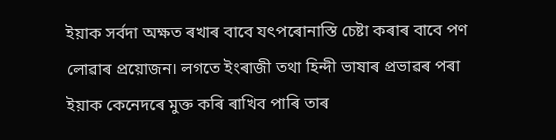ইয়াক সৰ্বদা অক্ষত ৰখাৰ বাবে যৎপৰোনাস্তি চেষ্টা কৰাৰ বাবে পণ লোৱাৰ প্ৰয়োজন। লগতে ইংৰাজী তথা হিন্দী ভাষাৰ প্ৰভাৱৰ পৰা ইয়াক কেনেদৰে মুক্ত কৰি ৰাখিব পাৰি তাৰ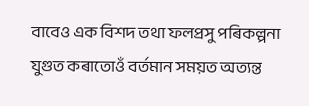বাবেও এক বিশদ তথা ফলপ্ৰসু পৰিকল্পনা যুগুত কৰাতোওঁ বৰ্তমান সময়ত অত্যন্ত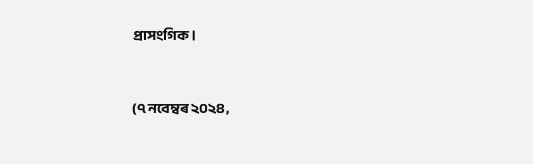প্ৰাসংগিক।



(৭ নবেম্বৰ ২০২৪,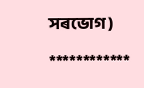সৰভোগ)

************